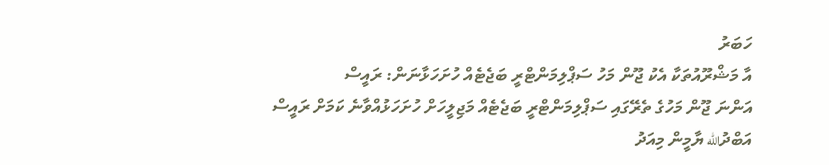ހަބަރު
އާ މަޝްރޫއުތަކާ އެކު ޖޫން މަހު ސަޕްލިމަންޓްރީ ބަޖެޓެއް ހުށަހަޅާނަން: ރައީސް
އަންނަ ޖޫން މަހުގެ ތެރޭގައި ސަޕްލިމަންޓްރީ ބަޖެޓެއް މަޖިލީހަށް ހުށަހަޅުއްވާނެ ކަމަށް ރައީސް އަބްދުالله ޔާމީން މިއަދު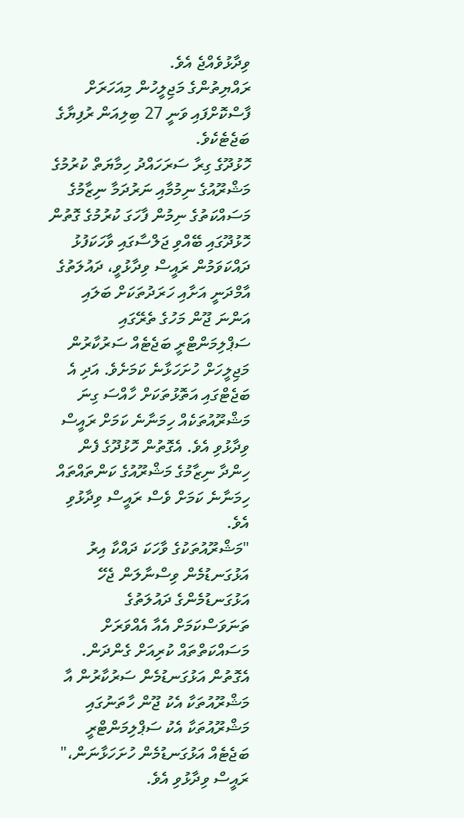ވިދާޅުވެއްޖެ އެވެ.
ރައްޔިތުންގެ މަޖިލީހުން މިއަހަރަށް ފާސްކޮށްފައި ވަނީ 27 ބިލިއަން ރުފިޔާގެ ބަޖެޓެކެވެ.
ހޮޅުދޫގެ ގިރާ ސަރަހައްދު ހިމާޔަތް ކުރުމުގެ މަޝްރޫއުގެ ނިމުމާއި ނަރުދަމާ ނިޒާމުގެ މަސައްކަތުގެ ނިމުން ފާހަގަ ކުރުމުގެ ގޮތުން ހޮޅުދޫގައި ބޭއްވި ޖަލްސާގައި ވާހަކަފުޅު ދައްކަވަމުން ރައީސް ވިދާޅުވީ، ދައުލަތުގެ އާމްދަނީ އަށާއި ހަރަދުތަކަށް ބަލައި އަންނަ ޖޫން މަހުގެ ތެރޭގައި ސަޕްލިމަންޓްރީ ބަޖެޓެއް ސަރުކާރުން މަޖިލީހަށް ހުށަހަޅާނެ ކަމަށެވެ. އަދި އެ ބަޖެޓްގައި އަތޮޅުތަކަށް ހާއްސަ ގިނަ މަޝްރޫއުތަކެއް ހިމަނާނެ ކަމަށް ރައީސް ވިދާޅުވި އެވެ. އެގޮތުން ހޮޅުދޫގެ ފެން ހިންދާ ނިޒާމުގެ މަޝްރޫއުގެ ކަންތައްތައް ހިމަނާނެ ކަމަށް ވެސް ރައީސް ވިދާޅުވި އެވެ.
"މަޝްރޫއުތަކުގެ ވާހަކަ ދައްކާ އިރު އަޅުގަނޑުމެން ވިސްނާލަން ޖެހޭ އަޅުގަނޑުމެންގެ ދައުލަތުގެ ތަނަވަސްކަމަށް އެއާ އެއްވަރަށް މަސައްކަތްތައް ކުރިއަށް ގެންދަން. އެގޮތުން އަޅުގަނޑުމެން ސަރުކާރުން އާ މަޝްރޫއުތަކާ އެކު ޖޫން ހާތަނުގައި މަޝްރޫއުތަކާ އެކު ސަޕްލިމަންޓްރީ ބަޖެޓެއް އަޅުގަނޑުމެން ހުށަހަޅާނަން،" ރައީސް ވިދާޅުވި އެވެ.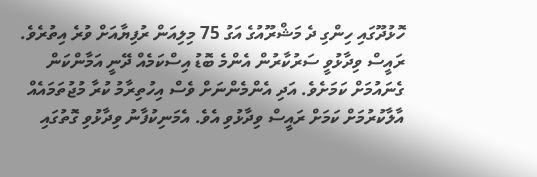ހޮޅުދޫގައި ހިންގި ދެ މަޝްރޫއުގެ އަގު 75 މިލިއަން ރުފިޔާއަށް ވުރެ އިތުރެވެ.
ރައީސް ވިދާޅުވީ ސަރުކާރުން އެންމެ ބޮޑު އިސްކަމެއް ދޭނީ އަމާންކަން ގެނައުމަށް ކަމަށެވެ. އަދި އެންމެންނަށް ވެސް އިހުތިރާމު ކުރާ މުޖުތަމައެއް އާލާކުރުމަށް ކަމަށް ރައީސް ވިދާޅުވި އެވެ. އެމަނިކުފާނު ވިދާޅުވި ގޮތުގައި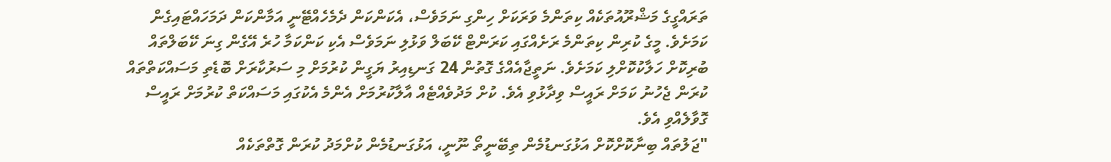ތަރައްގީގެ މަޝްރޫއުތަކެއް ކިތަންމެ ވަރަކަށް ހިންގި ނަމަވެސް، އެކަންކަން ދެމެހެއްޓޭނީ އަމާންކަން ދަމަހައްޓައިގެން ކަމަށެވެ. މީގެ ކުރިން ކިތަންމެ ރަށެއްގައި ކަރަންޓް ކޭބަލް ވަޅުލި ނަމަވެސް އެކި ކަންކަމާ ހުރެ އޭގެން ގިނަ ކޭބަލްތައް ބުރިކޮށް ހަލާކުކޮށްލި ކަމަށެވެ. ނަތީޖާއެއްގެ ގޮތުން 24 ގަނޑިއިރު ޔަގީން ކުރުމަށް މި ސަރުކާރަށް ބޮޑެތި މަސައްކަތްތައް ކުރަން ޖެހުނު ކަމަށް ރައީސް ވިދާޅުވި އެވެ. ކުށް މަދުވެއްޓެއް އާލާކުރުމަށް އެންމެ އެކުގައި މަސައްކަތް ކުރުމަށް ރައީސް ގޮވާލެއްވި އެވެ.
"ޖަލުތައް ބިނާކޮށްކޮށް އަޅުގަނޑުމެން ތިބޭނީތޯ ނޫނީ، އަޅުގަނޑުމެން ކުށްމަދު ކުރަން ގޮތްތަކެއް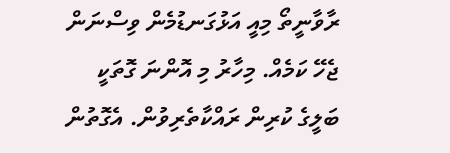ރާވާނީތޯ މިއީ އަޅުގަނޑުމެން ވިސްނަން ޖެހޭ ކަމެއް. މިހާރު މި އޮންނަ ގޮތަކީ ބަލީގެ ކުރިން ރައްކާތެރިވުން. އެގޮތުން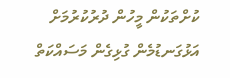ކުށްތަކުން މީހުން ދުރުކުރުމަށް އަޅުގަނޑުމެން ގުޅިގެން މަސައްކަތް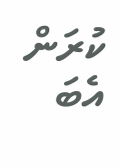ކުރަން އެބަ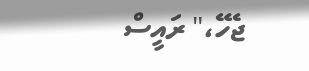ޖެހޭ،" ރައީސް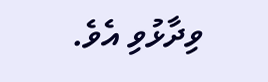ވިދާޅުވި އެވެ.